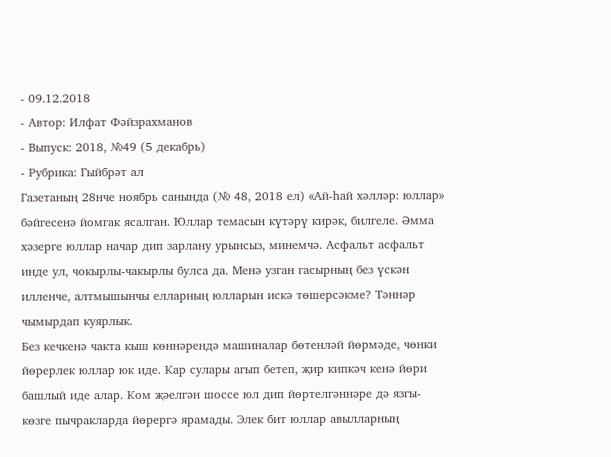- 09.12.2018
- Автор: Илфат Фәйзрахманов
- Выпуск: 2018, №49 (5 декабрь)
- Рубрика: Гыйбрәт ал
Газетаның 28нче ноябрь санында (№ 48, 2018 ел) «Ай-һай хәлләр: юллар» бәйгесенә йомгак ясалган. Юллар темасын күтәрү кирәк, билгеле. Әмма хәзерге юллар начар дип зарлану урынсыз, минемчә. Асфальт асфальт инде ул, чокырлы-чакырлы булса да. Менә узган гасырның без үскән илленче, алтмышынчы елларның юлларын искә төшерсәкме? Тәннәр чымырдап куярлык.
Без кечкенә чакта кыш көннәрендә машиналар бөтенләй йөрмәде, чөнки йөрерлек юллар юк иде. Кар сулары агып бетеп, җир кипкәч кенә йөри башлый иде алар. Ком җәелгән шоссе юл дип йөртелгәннәре дә язгы-көзге пычракларда йөрергә ярамады. Элек бит юллар авылларның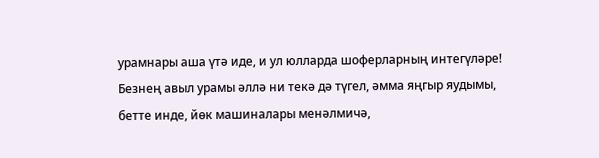урамнары аша үтә иде, и ул юлларда шоферларның интегүләре! Безнең авыл урамы әллә ни текә дә түгел, әмма яңгыр яудымы, бетте инде, йөк машиналары менәлмичә,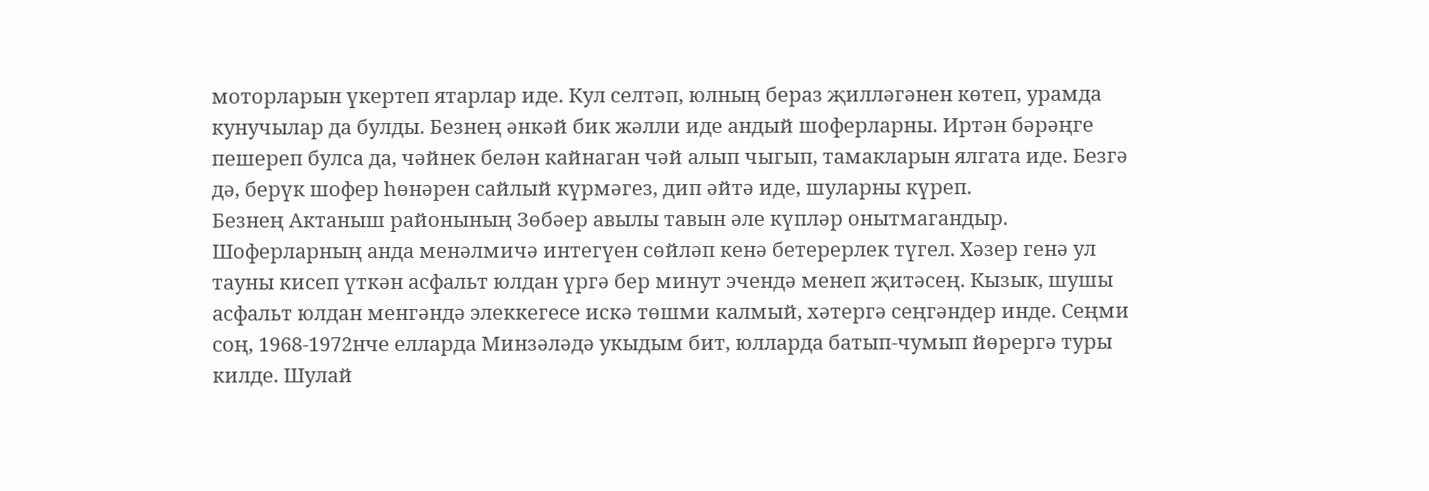моторларын үкертеп ятарлар иде. Кул селтәп, юлның бераз җилләгәнен көтеп, урамда кунучылар да булды. Безнең әнкәй бик жәлли иде андый шоферларны. Иртән бәрәңге пешереп булса да, чәйнек белән кайнаган чәй алып чыгып, тамакларын ялгата иде. Безгә дә, берүк шофер һөнәрен сайлый күрмәгез, дип әйтә иде, шуларны күреп.
Безнең Актаныш районының Зөбәер авылы тавын әле күпләр онытмагандыр. Шоферларның анда менәлмичә интегүен сөйләп кенә бетерерлек түгел. Хәзер генә ул тауны кисеп үткән асфальт юлдан үргә бер минут эчендә менеп җитәсең. Кызык, шушы асфальт юлдан менгәндә элеккегесе искә төшми калмый, хәтергә сеңгәндер инде. Сеңми соң, 1968-1972нче елларда Минзәләдә укыдым бит, юлларда батып-чумып йөрергә туры килде. Шулай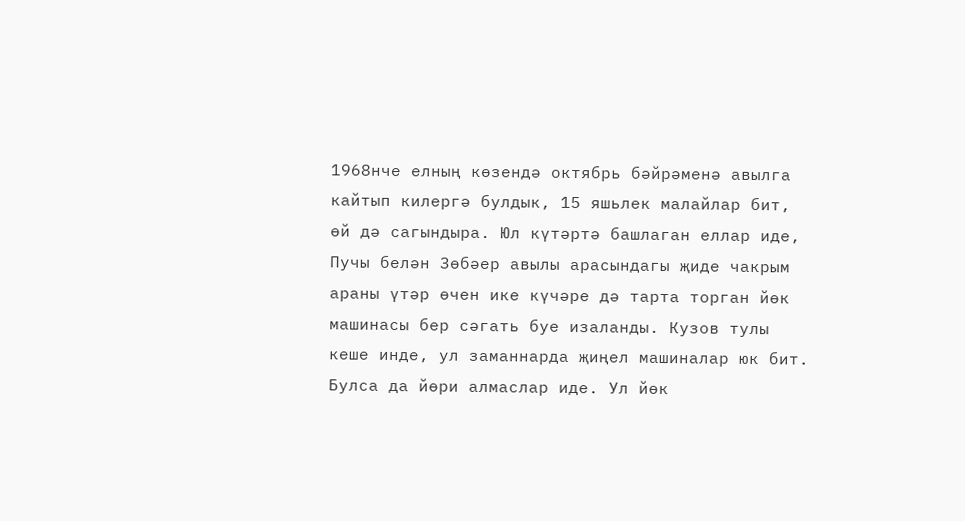1968нче елның көзендә октябрь бәйрәменә авылга кайтып килергә булдык, 15 яшьлек малайлар бит, өй дә сагындыра. Юл күтәртә башлаган еллар иде, Пучы белән Зөбәер авылы арасындагы җиде чакрым араны үтәр өчен ике күчәре дә тарта торган йөк машинасы бер сәгать буе изаланды. Кузов тулы кеше инде, ул заманнарда җиңел машиналар юк бит. Булса да йөри алмаслар иде. Ул йөк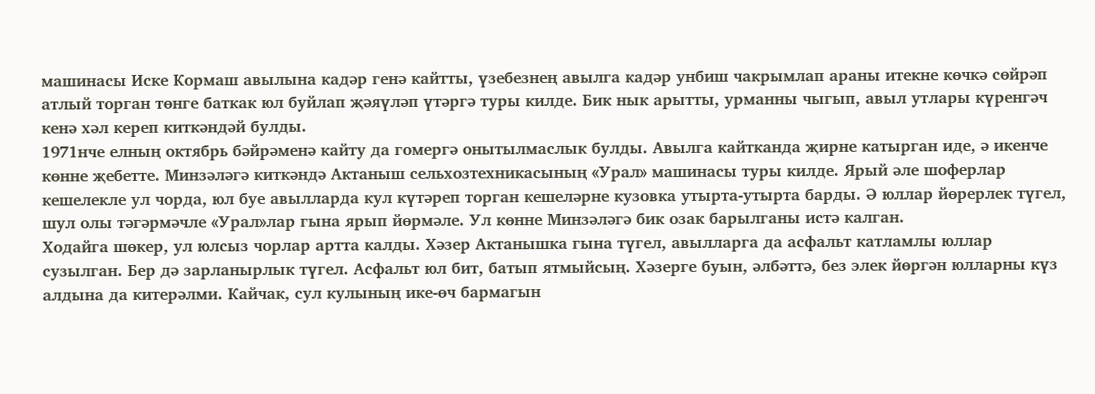машинасы Иске Кормаш авылына кадәр генә кайтты, үзебезнең авылга кадәр унбиш чакрымлап араны итекне көчкә сөйрәп атлый торган төнге баткак юл буйлап җәяүләп үтәргә туры килде. Бик нык арытты, урманны чыгып, авыл утлары күренгәч кенә хәл кереп киткәндәй булды.
1971нче елның октябрь бәйрәменә кайту да гомергә онытылмаслык булды. Авылга кайтканда җирне катырган иде, ә икенче көнне җебетте. Минзәләгә киткәндә Актаныш сельхозтехникасының «Урал» машинасы туры килде. Ярый әле шоферлар кешелекле ул чорда, юл буе авылларда кул күтәреп торган кешеләрне кузовка утырта-утырта барды. Ә юллар йөрерлек түгел, шул олы тәгәрмәчле «Урал»лар гына ярып йөрмәле. Ул көнне Минзәләгә бик озак барылганы истә калган.
Ходайга шөкер, ул юлсыз чорлар артта калды. Хәзер Актанышка гына түгел, авылларга да асфальт катламлы юллар сузылган. Бер дә зарланырлык түгел. Асфальт юл бит, батып ятмыйсың. Хәзерге буын, әлбәттә, без элек йөргән юлларны күз алдына да китерәлми. Кайчак, сул кулының ике-өч бармагын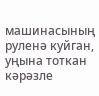машинасының руленә куйган, уңына тоткан кәрәзле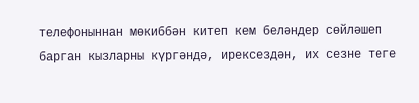телефоныннан мөкиббән китеп кем беләндер сөйләшеп барган кызларны күргәндә, ирексездән, их сезне теге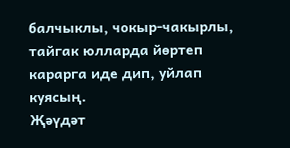балчыклы, чокыр-чакырлы, тайгак юлларда йөртеп карарга иде дип, уйлап куясың.
Җәүдәт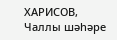ХАРИСОВ,
Чаллы шәһәре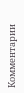Комментарии